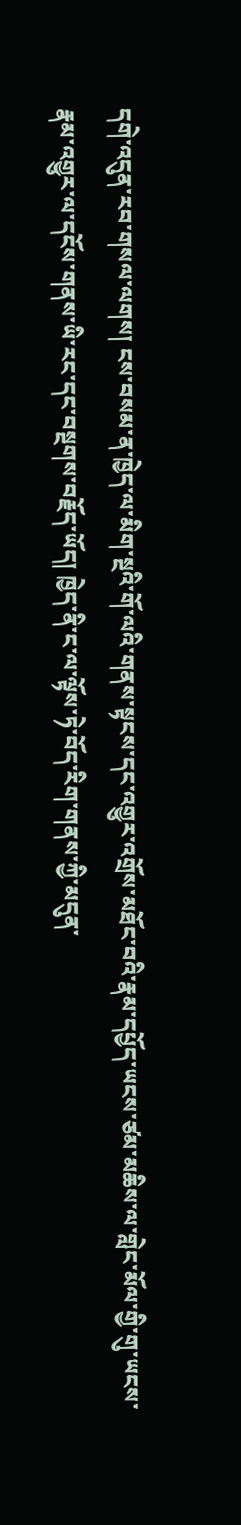དགེ་འདུན་རབ་གསལ་ལགས། ངས་བསམ་ན་ཁྱེད་ལ་མིག་སྔའི་གོ་ལའི་གནས་སྟངས་དང་འགྱུར་འགྲོས་མཐོང་བའི་རྣམ་དཔྱོད་ཡངས་ཙམ་མཆིས་ལ་གླེང་མོལ་གྱི་གུ་ཡངས་རྣམ་འགྱུར་ལ་དངོས་གནས་ཡི་རང་དང་བསྔགས་བརྗོད་ཡོད། ཁྱེད་ནི་ང་ལ་ལྟོས་ཏེ་བོད་རིག་གནས་ཀྱི་མདུན་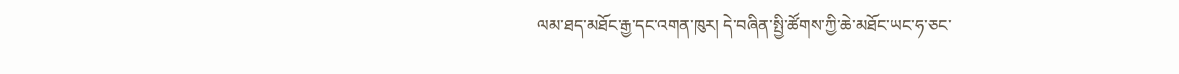ལམ་ཐད་མཐོང་རྒྱ་དང་འགན་ཁུར། དེ་བཞིན་སྤྱི་ཚོགས་ཀྱི་ཆེ་མཐོང་ཡང་ཧ་ཅང་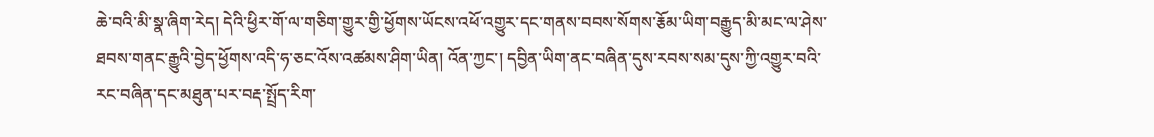ཆེ་བའི་མི་སྣ་ཞིག་རེད། དེའི་ཕྱིར་གོ་ལ་གཅིག་གྱུར་གྱི་ཕྱོགས་ཡོངས་འཕོ་འགྱུར་དང་གནས་བབས་སོགས་རྕོམ་ཡིག་བརྒྱུད་མི་མང་ལ་ཤེས་ཐབས་གནང་རྒྱུའི་བྱེད་ཕྱོགས་འདི་ཧ་ཅང་འོས་འཚམས་ཤིག་ཡིན། འོན་ཀྱང་། དབྱིན་ཡིག་ནང་བཞིན་དུས་རབས་སམ་དུས་ཀྱི་འགྱུར་བའི་རང་བཞིན་དང་མཐུན་པར་བརྡ་སྤྲོད་རིག་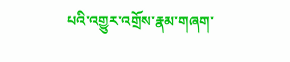པའི་འགྱུར་འགྲོས་རྣམ་གཞག་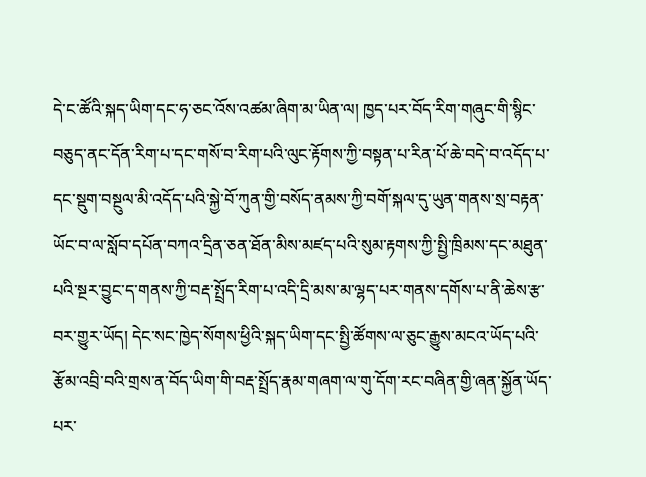དེ་ང་ཚོའི་སྐད་ཡིག་དང་ཧ་ཅང་འོས་འཚམ་ཞིག་མ་ཡིན་ལ། ཁྱད་པར་བོད་རིག་གཞུང་གི་སྙིང་བཅུད་ནང་དོན་རིག་པ་དང་གསོ་བ་རིག་པའི་ལུང་རྟོགས་ཀྱི་བསྟན་པ་རིན་པོ་ཆེ་བདེ་བ་འདོད་པ་དང་སྡུག་བསྔུལ་མི་འདོད་པའི་སྐྱེ་བོ་ཀུན་གྱི་བསོད་ནམས་ཀྱི་བགོ་སྐལ་དུ་ཡུན་གནས་སྲ་བརྟན་ཡོང་བ་ལ་སློབ་དཔོན་བཀའ་དྲིན་ཅན་ཐོན་མིས་མཛད་པའི་སུམ་རྟགས་ཀྱི་སྤྱི་ཁྲིམས་དང་མཐུན་པའི་སྔར་བྱུང་ད་གནས་ཀྱི་བརྡ་སྤྲོད་རིག་པ་འདི་དྲི་མས་མ་ལྷད་པར་གནས་དགོས་པ་ནི་ཆེས་རྩ་བར་གྱུར་ཡོད། དེང་སང་ཁྱེད་སོགས་ཕྱིའི་སྐད་ཡིག་དང་སྤྱི་ཚོགས་ལ་ཅུང་རྒྱུས་མངའ་ཡོད་པའི་རྩོམ་འབྲི་བའི་གྲས་ན་བོད་ཡིག་གི་བརྡ་སྤྲོད་རྣམ་གཞག་ལ་གུ་དོག་རང་བཞིན་གྱི་ཞན་སྐྱོན་ཡོད་པར་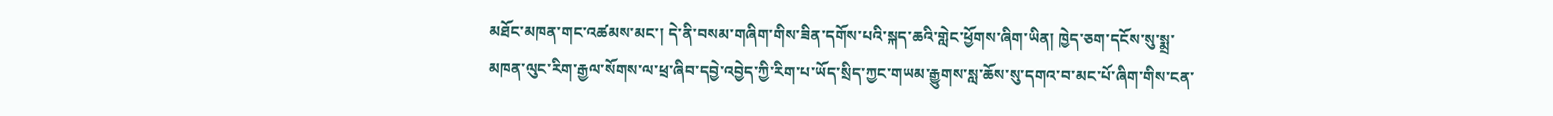མཐོང་མཁན་གང་འཚམས་མང་། དེ་ནི་བསམ་གཞིག་གིས་ཟིན་དགོས་པའི་སྐད་ཆའི་གླེང་ཕྱོགས་ཞིག་ཡིན། ཁྱེད་ཅག་དངོས་སུ་སྨྲ་མཁན་ལུང་རིག་རྒྱལ་སོགས་ལ་ཕྲ་ཞིབ་དབྱེ་འབྱེད་ཀྱི་རིག་པ་ཡོད་སྲིད་ཀྱང་གཡམ་རྒྱུགས་སླ་ཆོས་སུ་དགའ་བ་མང་པོ་ཞིག་གིས་ངན་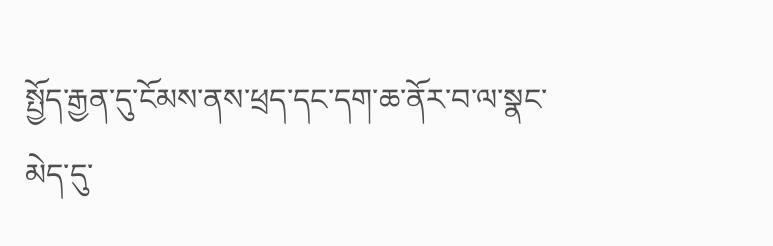སྤྱོད་རྒྱན་དུ་ངོམས་ནས་ཕྲད་དང་དག་ཆ་ནོར་བ་ལ་སྣང་མེད་དུ་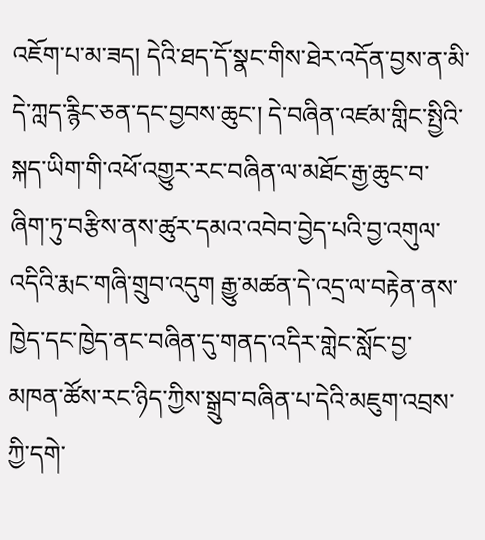འཇོག་པ་མ་ཟད། དེའི་ཐད་དོ་སྣང་གིས་ཐེར་འདོན་བྱས་ན་མི་དེ་ཀླད་རྙིང་ཅན་དང་བྱབས་ཆུང་། དེ་བཞིན་འཛམ་གླིང་སྤྱིའི་སྐད་ཡིག་གི་འཕོ་འགྱུར་རང་བཞིན་ལ་མཐོང་རྒྱ་ཆུང་བ་ཞིག་ཏུ་བརྩིས་ནས་ཚུར་དམའ་འབེབ་བྱེད་པའི་བྱ་འགུལ་འདིའི་རྨང་གཞི་གྲུབ་འདུག རྒྱུ་མཚན་དེ་འདྲ་ལ་བརྟེན་ནས་ཁྱེད་དང་ཁྱེད་ནང་བཞིན་དུ་གནད་འདིར་གླེང་སློང་བྱ་མཁན་ཚོས་རང་ཉིད་ཀྱིས་སྒྲུབ་བཞིན་པ་དེའི་མཇུག་འབྲས་ཀྱི་དགེ་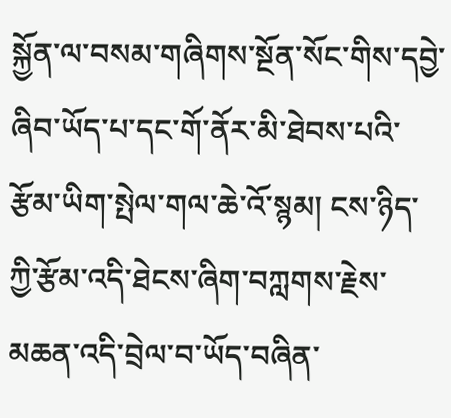སྐྱོན་ལ་བསམ་གཞིགས་སྔོན་སོང་གིས་དབྱེ་ཞིབ་ཡོད་པ་དང་གོ་ནོར་མི་ཐེབས་པའི་རྩོམ་ཡིག་སྤེལ་གལ་ཆེ་འོ་སྙམ། ངས་ཉིད་ཀྱི་རྩོམ་འདི་ཐེངས་ཞིག་བཀླགས་རྗེས་མཆན་འདི་བྲེལ་བ་ཡོད་བཞིན་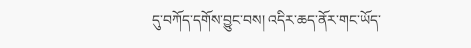དུ་བཀོད་དགོས་བྱུང་བས། འདིར་ཆད་ནོར་གང་ཡོད་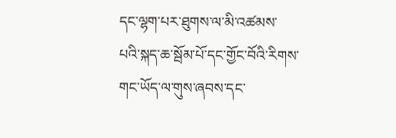དང་ལྷག་པར་ཐུགས་ལ་མི་འཚམས་པའི་སྐད་ཆ་སྦོམ་པོ་དང་གྱོང་བོའི་རིགས་གང་ཡོད་ལ་གུས་ཞབས་དང་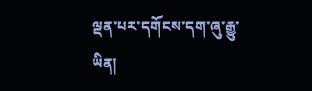ལྡན་པར་དགོངས་དག་ཞུ་རྒྱུ་ཡིན།